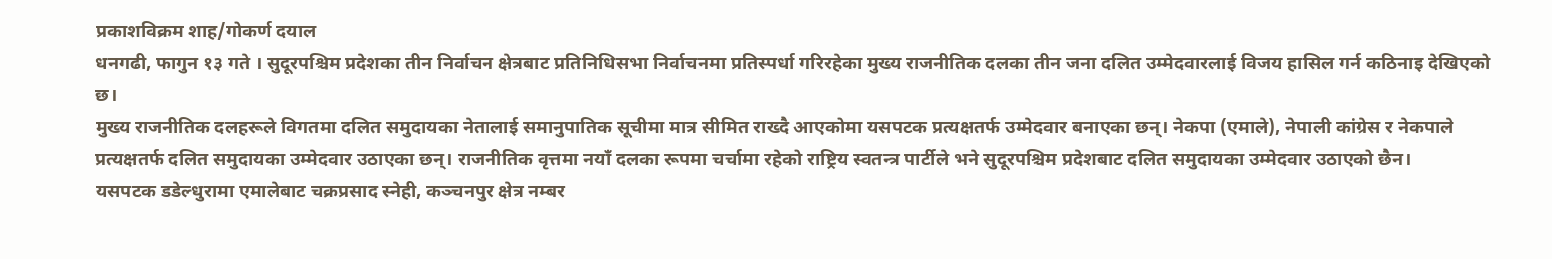प्रकाशविक्रम शाह/गोकर्ण दयाल
धनगढी, फागुन १३ गते । सुदूरपश्चिम प्रदेशका तीन निर्वाचन क्षेत्रबाट प्रतिनिधिसभा निर्वाचनमा प्रतिस्पर्धा गरिरहेका मुख्य राजनीतिक दलका तीन जना दलित उम्मेदवारलाई विजय हासिल गर्न कठिनाइ देखिएको छ।
मुख्य राजनीतिक दलहरूले विगतमा दलित समुदायका नेतालाई समानुपातिक सूचीमा मात्र सीमित राख्दै आएकोमा यसपटक प्रत्यक्षतर्फ उम्मेदवार बनाएका छन्। नेकपा (एमाले), नेपाली कांग्रेस र नेकपाले प्रत्यक्षतर्फ दलित समुदायका उम्मेदवार उठाएका छन्। राजनीतिक वृत्तमा नयाँ दलका रूपमा चर्चामा रहेको राष्ट्रिय स्वतन्त्र पार्टीले भने सुदूरपश्चिम प्रदेशबाट दलित समुदायका उम्मेदवार उठाएको छैन।
यसपटक डडेल्धुरामा एमालेबाट चक्रप्रसाद स्नेही, कञ्चनपुर क्षेत्र नम्बर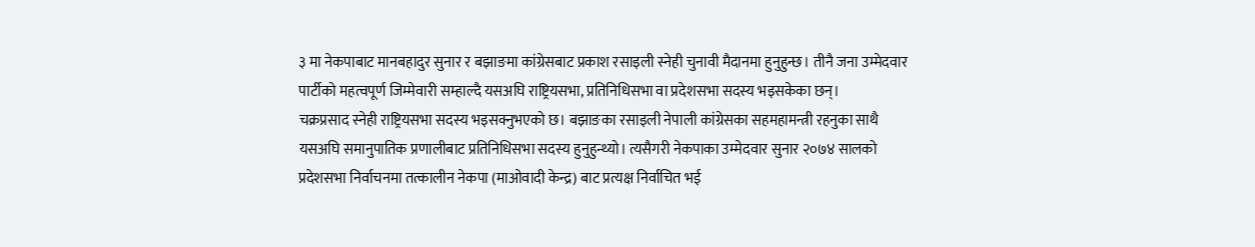३ मा नेकपाबाट मानबहादुर सुनार र बझाङमा कांग्रेसबाट प्रकाश रसाइली स्नेही चुनावी मैदानमा हुनुहुन्छ। तीनै जना उम्मेदवार पार्टीको महत्वपूर्ण जिम्मेवारी सम्हाल्दै यसअघि राष्ट्रियसभा, प्रतिनिधिसभा वा प्रदेशसभा सदस्य भइसकेका छन्।
चक्रप्रसाद स्नेही राष्ट्रियसभा सदस्य भइसक्नुभएको छ। बझाङका रसाइली नेपाली कांग्रेसका सहमहामन्त्री रहनुका साथै यसअघि समानुपातिक प्रणालीबाट प्रतिनिधिसभा सदस्य हुनुहुन्थ्यो। त्यसैगरी नेकपाका उम्मेदवार सुनार २०७४ सालको प्रदेशसभा निर्वाचनमा तत्कालीन नेकपा (माओवादी केन्द्र) बाट प्रत्यक्ष निर्वाचित भई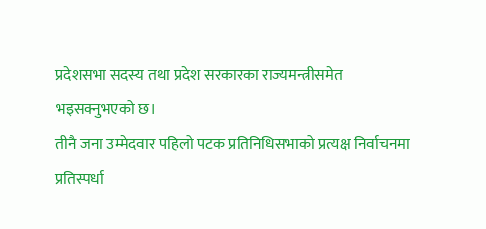प्रदेशसभा सदस्य तथा प्रदेश सरकारका राज्यमन्त्रीसमेत भइसक्नुभएको छ।
तीनै जना उम्मेदवार पहिलो पटक प्रतिनिधिसभाको प्रत्यक्ष निर्वाचनमा प्रतिस्पर्धा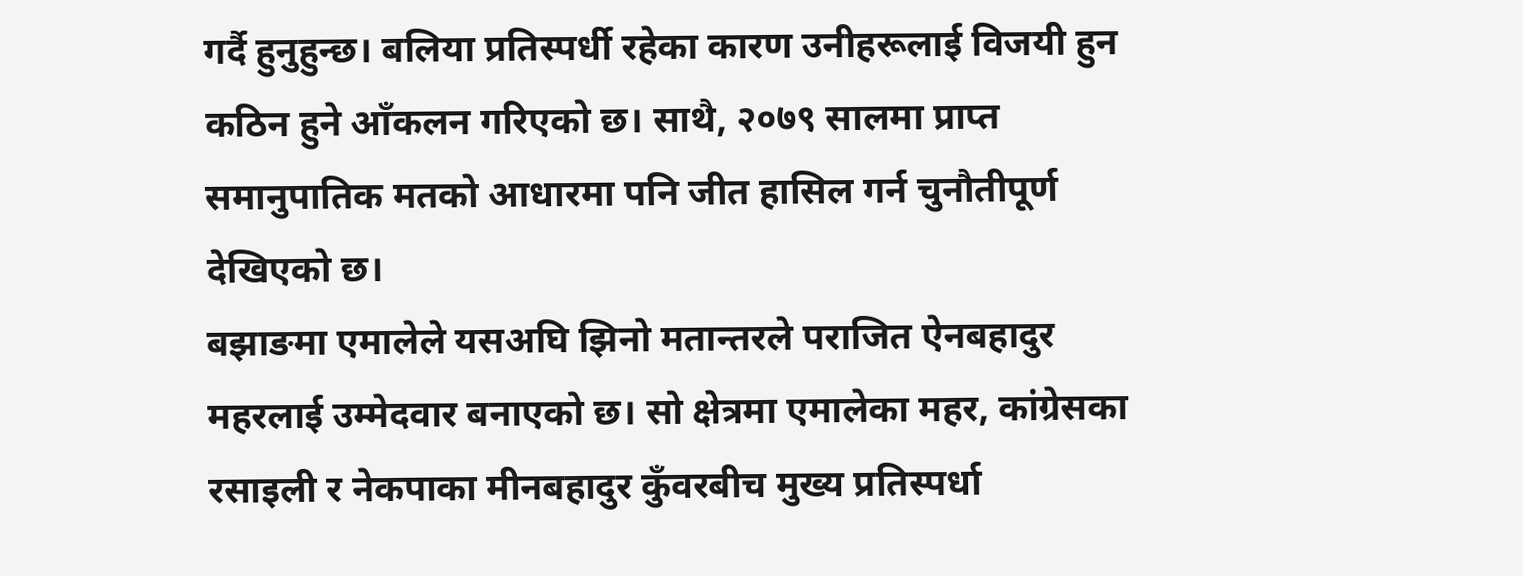गर्दै हुनुहुन्छ। बलिया प्रतिस्पर्धी रहेका कारण उनीहरूलाई विजयी हुन कठिन हुने आँकलन गरिएको छ। साथै, २०७९ सालमा प्राप्त समानुपातिक मतको आधारमा पनि जीत हासिल गर्न चुनौतीपूर्ण देखिएको छ।
बझाङमा एमालेले यसअघि झिनो मतान्तरले पराजित ऐनबहादुर महरलाई उम्मेदवार बनाएको छ। सो क्षेत्रमा एमालेका महर, कांग्रेसका रसाइली र नेकपाका मीनबहादुर कुँवरबीच मुख्य प्रतिस्पर्धा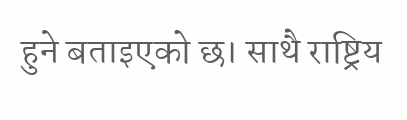हुने बताइएको छ। साथै राष्ट्रिय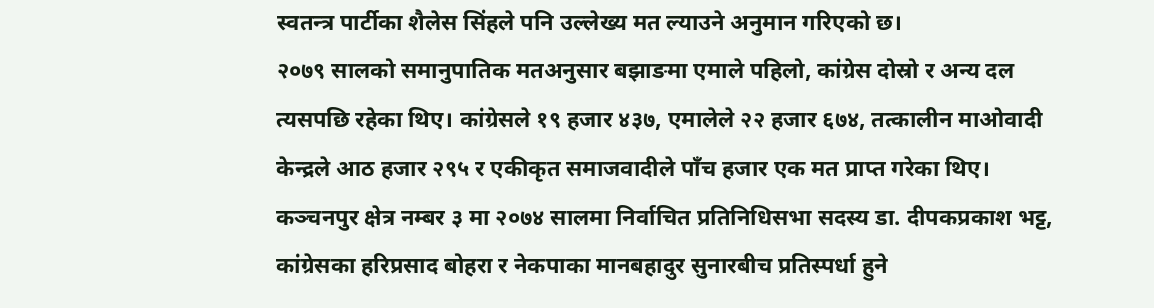स्वतन्त्र पार्टीका शैलेस सिंहले पनि उल्लेख्य मत ल्याउने अनुमान गरिएको छ।
२०७९ सालको समानुपातिक मतअनुसार बझाङमा एमाले पहिलो, कांग्रेस दोस्रो र अन्य दल त्यसपछि रहेका थिए। कांग्रेसले १९ हजार ४३७, एमालेले २२ हजार ६७४, तत्कालीन माओवादी केन्द्रले आठ हजार २९५ र एकीकृत समाजवादीले पाँच हजार एक मत प्राप्त गरेका थिए।
कञ्चनपुर क्षेत्र नम्बर ३ मा २०७४ सालमा निर्वाचित प्रतिनिधिसभा सदस्य डा. दीपकप्रकाश भट्ट, कांग्रेसका हरिप्रसाद बोहरा र नेकपाका मानबहादुर सुनारबीच प्रतिस्पर्धा हुने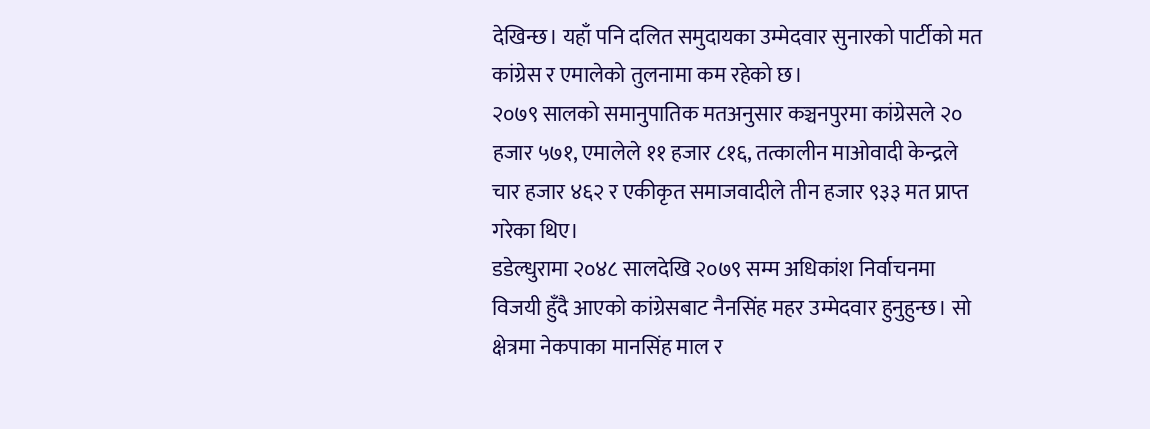देखिन्छ। यहाँ पनि दलित समुदायका उम्मेदवार सुनारको पार्टीको मत कांग्रेस र एमालेको तुलनामा कम रहेको छ।
२०७९ सालको समानुपातिक मतअनुसार कञ्चनपुरमा कांग्रेसले २० हजार ५७१, एमालेले ११ हजार ८१६, तत्कालीन माओवादी केन्द्रले चार हजार ४६२ र एकीकृत समाजवादीले तीन हजार ९३३ मत प्राप्त गरेका थिए।
डडेल्धुरामा २०४८ सालदेखि २०७९ सम्म अधिकांश निर्वाचनमा विजयी हुँदै आएको कांग्रेसबाट नैनसिंह महर उम्मेदवार हुनुहुन्छ। सो क्षेत्रमा नेकपाका मानसिंह माल र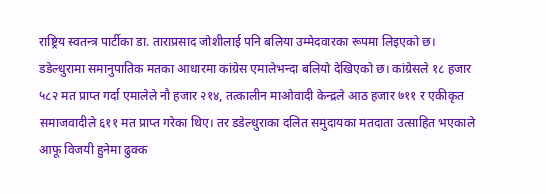राष्ट्रिय स्वतन्त्र पार्टीका डा. ताराप्रसाद जोशीलाई पनि बलिया उम्मेदवारका रूपमा लिइएको छ।
डडेल्धुरामा समानुपातिक मतका आधारमा कांग्रेस एमालेभन्दा बलियो देखिएको छ। कांग्रेसले १८ हजार ५८२ मत प्राप्त गर्दा एमालेले नौ हजार २१४, तत्कालीन माओवादी केन्द्रले आठ हजार ७११ र एकीकृत समाजवादीले ६११ मत प्राप्त गरेका थिए। तर डडेल्धुराका दलित समुदायका मतदाता उत्साहित भएकाले आफू विजयी हुनेमा ढुक्क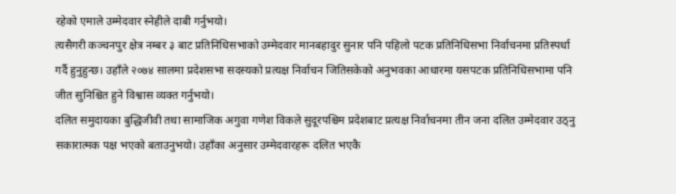रहेको एमाले उम्मेदवार स्नेहीले दाबी गर्नुभयो।
त्यसैगरी कञ्चनपुर क्षेत्र नम्बर ३ बाट प्रतिनिधिसभाको उम्मेदवार मानबहादुर सुनार पनि पहिलो पटक प्रतिनिधिसभा निर्वाचनमा प्रतिस्पर्धा गर्दै हुनुहुन्छ। उहाँले २०७४ सालमा प्रदेशसभा सदस्यको प्रत्यक्ष निर्वाचन जितिसकेको अनुभवका आधारमा यसपटक प्रतिनिधिसभामा पनि जीत सुनिश्चित हुने विश्वास व्यक्त गर्नुभयो।
दलित समुदायका बुद्धिजीवी तथा सामाजिक अगुवा गणेश विकले सुदूरपश्चिम प्रदेशबाट प्रत्यक्ष निर्वाचनमा तीन जना दलित उम्मेदवार उठ्नु सकारात्मक पक्ष भएको बताउनुभयो। उहाँका अनुसार उम्मेदवारहरू दलित भएकै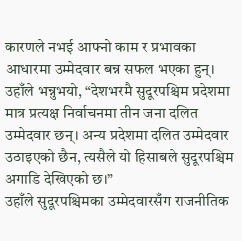कारणले नभई आफ्नो काम र प्रभावका आधारमा उम्मेदवार बन्न सफल भएका हुन्।
उहाँले भन्नुभयो, “देशभरमै सुदूरपश्चिम प्रदेशमा मात्र प्रत्यक्ष निर्वाचनमा तीन जना दलित उम्मेदवार छन्। अन्य प्रदेशमा दलित उम्मेदवार उठाइएको छैन, त्यसैले यो हिसाबले सुदूरपश्चिम अगाडि देखिएको छ।”
उहाँले सुदूरपश्चिमका उम्मेदवारसँग राजनीतिक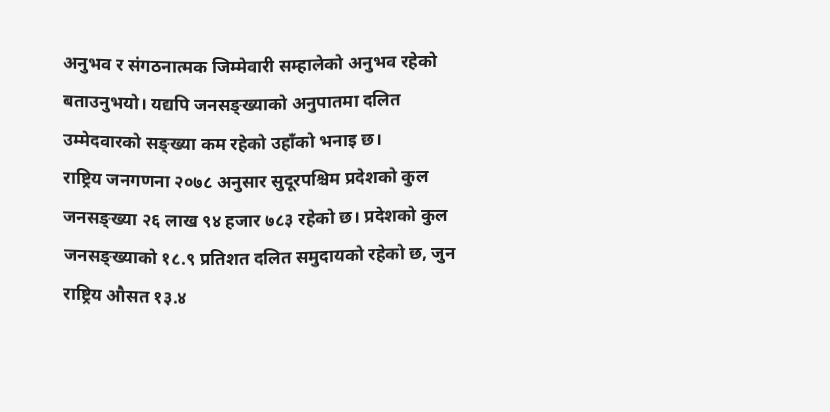अनुभव र संगठनात्मक जिम्मेवारी सम्हालेको अनुभव रहेको बताउनुभयो। यद्यपि जनसङ्ख्याको अनुपातमा दलित उम्मेदवारको सङ्ख्या कम रहेको उहाँको भनाइ छ।
राष्ट्रिय जनगणना २०७८ अनुसार सुदूरपश्चिम प्रदेशको कुल जनसङ्ख्या २६ लाख ९४ हजार ७८३ रहेको छ। प्रदेशको कुल जनसङ्ख्याको १८.९ प्रतिशत दलित समुदायको रहेको छ, जुन राष्ट्रिय औसत १३.४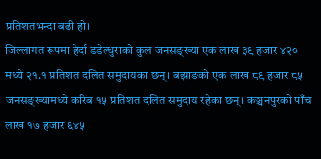प्रतिशतभन्दा बढी हो।
जिल्लागत रूपमा हेर्दा डडेल्धुराको कुल जनसङ्ख्या एक लाख ३९ हजार ४२० मध्ये २१.१ प्रतिशत दलित समुदायका छन्। बझाङको एक लाख ८९ हजार ८५ जनसङ्ख्यामध्ये करिब १५ प्रतिशत दलित समुदाय रहेका छन्। कञ्चनपुरको पाँच लाख १७ हजार ६४५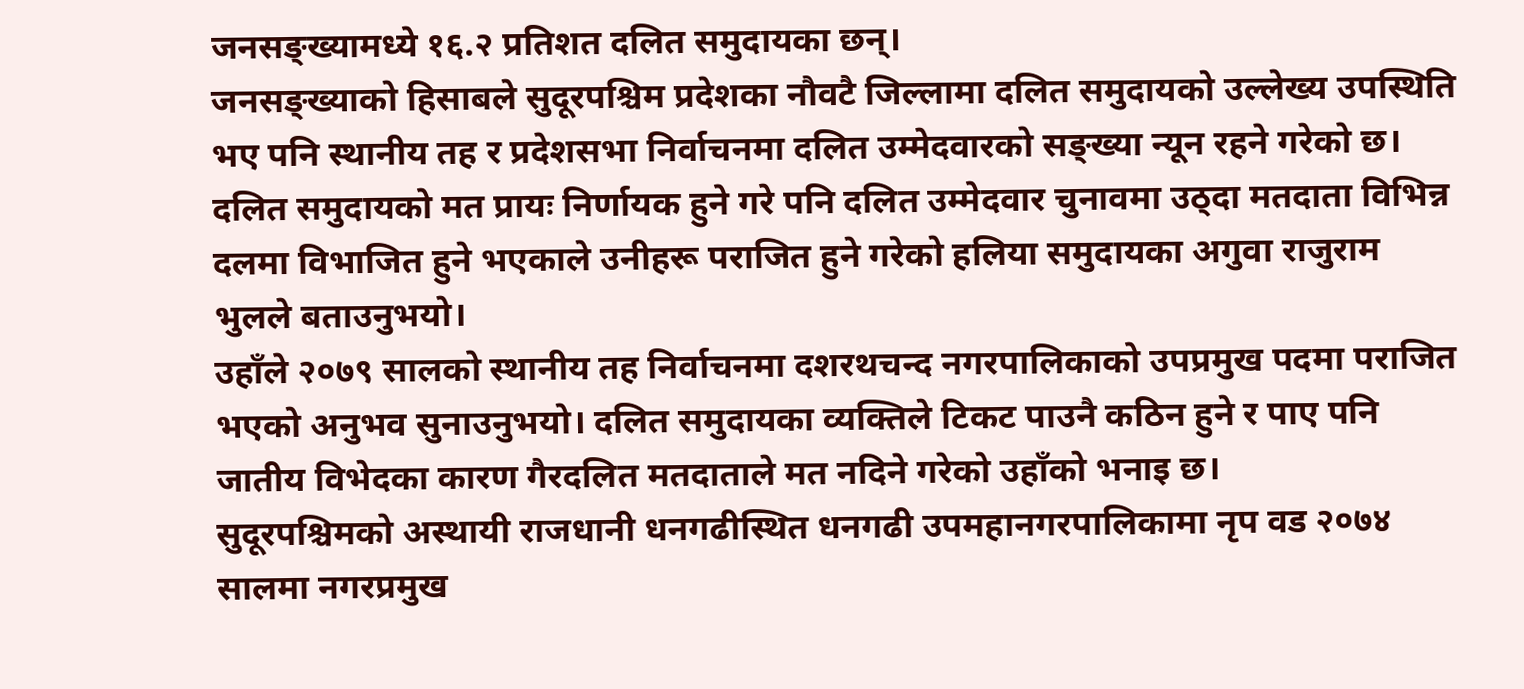जनसङ्ख्यामध्ये १६.२ प्रतिशत दलित समुदायका छन्।
जनसङ्ख्याको हिसाबले सुदूरपश्चिम प्रदेशका नौवटै जिल्लामा दलित समुदायको उल्लेख्य उपस्थिति भए पनि स्थानीय तह र प्रदेशसभा निर्वाचनमा दलित उम्मेदवारको सङ्ख्या न्यून रहने गरेको छ।
दलित समुदायको मत प्रायः निर्णायक हुने गरे पनि दलित उम्मेदवार चुनावमा उठ्दा मतदाता विभिन्न दलमा विभाजित हुने भएकाले उनीहरू पराजित हुने गरेको हलिया समुदायका अगुवा राजुराम भुलले बताउनुभयो।
उहाँले २०७९ सालको स्थानीय तह निर्वाचनमा दशरथचन्द नगरपालिकाको उपप्रमुख पदमा पराजित भएको अनुभव सुनाउनुभयो। दलित समुदायका व्यक्तिले टिकट पाउनै कठिन हुने र पाए पनि जातीय विभेदका कारण गैरदलित मतदाताले मत नदिने गरेको उहाँको भनाइ छ।
सुदूरपश्चिमको अस्थायी राजधानी धनगढीस्थित धनगढी उपमहानगरपालिकामा नृप वड २०७४ सालमा नगरप्रमुख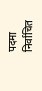पदमा निर्वाचित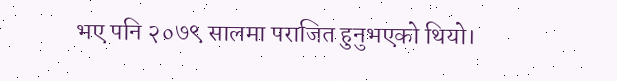भए पनि २०७९ सालमा पराजित हुनुभएको थियो।